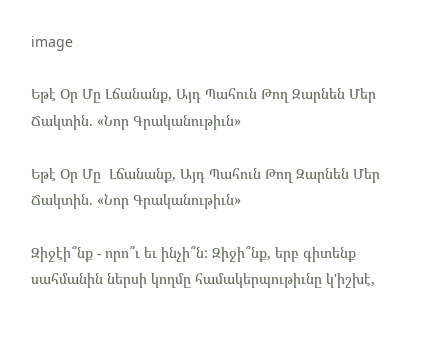image

Եթէ Օր Մը Լճանանք, Այդ Պահուն Թող Զարնեն Մեր Ճակտին. «Նոր Գրականութիւն»

Եթէ Օր Մը  Լճանանք, Այդ Պահուն Թող Զարնեն Մեր Ճակտին. «Նոր Գրականութիւն»

Զիջէի՞նք - որո՞ւ եւ ինչի՞ն: Զիջի՞նք, երբ գիտենք սահմանին ներսի կողմը համակերպութիւնը կ'իշխէ,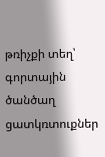թռիչքի տեղ՝ գորտային ծանծաղ ցատկռտուքներ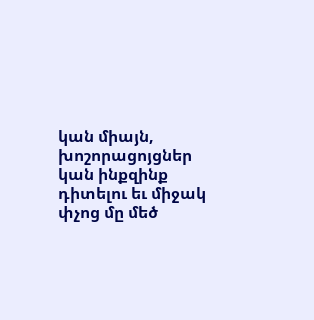կան միայն, խոշորացոյցներ կան ինքզինք դիտելու եւ միջակ փչոց մը մեծ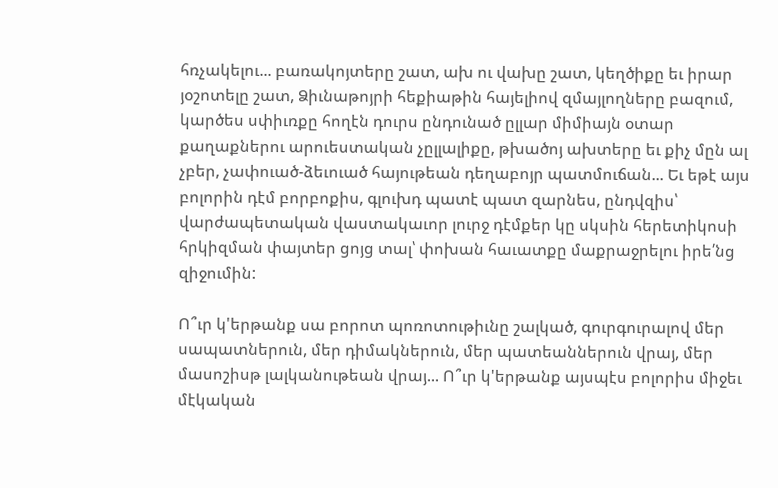հռչակելու... բառակոյտերը շատ, ախ ու վախը շատ, կեղծիքը եւ իրար յօշոտելը շատ, Ձիւնաթոյրի հեքիաթին հայելիով զմայլողները բազում, կարծես սփիւռքը հողէն դուրս ընդունած ըլլար միմիայն օտար քաղաքներու արուեստական չըլլալիքը, թխածոյ ախտերը եւ քիչ մըն ալ չբեր, չափուած-ձեւուած հայութեան դեղաբոյր պատմուճան... Եւ եթէ այս բոլորին դէմ բորբոքիս, գլուխդ պատէ պատ զարնես, ընդվզիս՝ վարժապետական վաստակաւոր լուրջ դէմքեր կը սկսին հերետիկոսի հրկիզման փայտեր ցոյց տալ՝ փոխան հաւատքը մաքրաջրելու իրե՛նց զիջումին:

Ո՞ւր կ'երթանք սա բորոտ պոռոտութիւնը շալկած, գուրգուրալով մեր սապատներուն, մեր դիմակներուն, մեր պատեաններուն վրայ, մեր մասոշիսթ լալկանութեան վրայ... Ո՞ւր կ'երթանք այսպէս բոլորիս միջեւ մէկական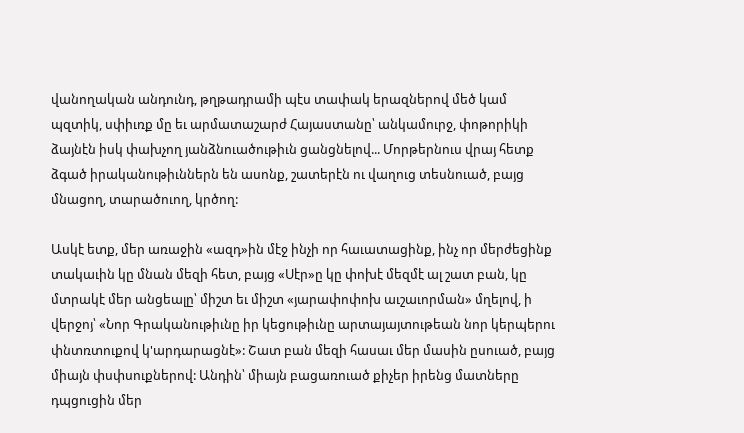վանողական անդունդ, թղթադրամի պէս տափակ երազներով մեծ կամ պզտիկ, սփիւռք մը եւ արմատաշարժ Հայաստանը՝ անկամուրջ, փոթորիկի ձայնէն իսկ փախչող յանձնուածութիւն ցանցնելով... Մորթերնուս վրայ հետք ձգած իրականութիւններն են ասոնք, շատերէն ու վաղուց տեսնուած, բայց մնացող, տարածուող, կրծող:

Ասկէ ետք, մեր առաջին «ազդ»ին մէջ ինչի որ հաւատացինք, ինչ որ մերժեցինք տակաւին կը մնան մեզի հետ, բայց «Սէր»ը կը փոխէ մեզմէ ալ շատ բան, կը մտրակէ մեր անցեալը՝ միշտ եւ միշտ «յարափոփոխ աւշաւորման» մղելով, ի վերջոյ՝ «Նոր Գրականութիւնը իր կեցութիւնը արտայայտութեան նոր կերպերու փնտռտուքով կ'արդարացնէ»: Շատ բան մեզի հասաւ մեր մասին ըսուած, բայց միայն փսփսուքներով: Անդին՝ միայն բացառուած քիչեր իրենց մատները դպցուցին մեր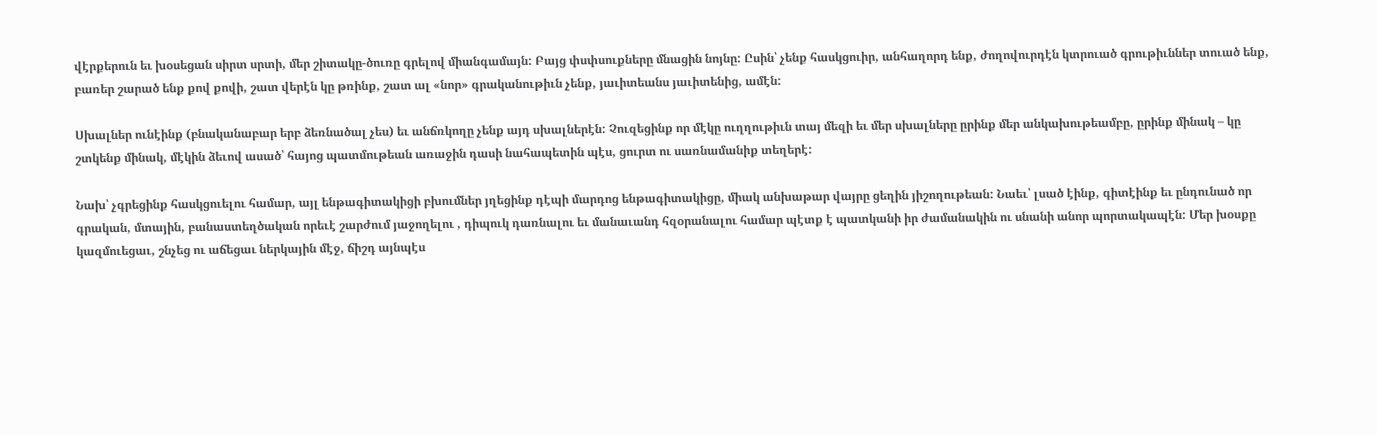վէրքերուն եւ խօսեցան սիրտ սրտի, մեր շիտակը-ծուռը գրելով միանգամայն: Բայց փսփսուքները մնացին նոյնը: Ըսին՝ չենք հասկցուիր, անհաղորդ ենք, ժողովուրդէն կտրուած գրութիւններ տուած ենք, բառեր շարած ենք քով քովի, շատ վերէն կը թռինք, շատ ալ «նոր» գրականութիւն չենք, յաւիտեանս յաւիտենից, ամէն:

Սխալներ ունէինք (բնականաբար երբ ձեռնածալ չես) եւ անճռկողը չենք այդ սխալներէն: Չուզեցինք որ մէկը ուղղութիւն տայ մեզի եւ մեր սխալները ըրինք մեր անկախութեամբը, ըրինք մինակ – կը շտկենք մինակ, մէկին ձեւով ասած՝ հայոց պատմութեան առաջին դասի նահապետին պէս, ցուրտ ու սառնամանիք տեղերէ:

Նախ՝ չգրեցինք հասկցուելու համար, այլ ենթագիտակիցի բխումներ յղեցինք դէպի մարդոց ենթագիտակիցը, միակ անխաթար վայրը ցեղին յիշողութեան: Նաեւ՝ լսած էինք, գիտէինք եւ ընդունած որ գրական, մտային, բանաստեղծական որեւէ շարժում յաջողելու , դիպուկ դառնալու եւ մանաւանդ հզօրանալու համար պէտք է պատկանի իր ժամանակին ու սնանի անոր պորտակապէն: Մեր խօսքը կազմուեցաւ, շնչեց ու աճեցաւ ներկային մէջ, ճիշդ այնպէս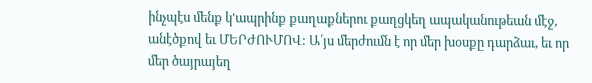ինչպէս մենք կ'ապրինք քաղաքներու քաղցկեղ ապականութեան մէջ, անէծքով եւ ՄԵՐԺՈՒՄՈՎ: Ա՛յս մերժումն է որ մեր խօսքը դարձաւ, եւ որ մեր ծայրայեղ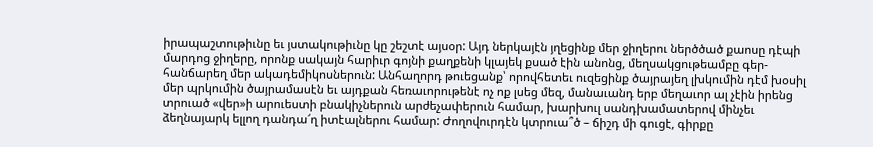իրապաշտութիւնը եւ յստակութիւնը կը շեշտէ այսօր: Այդ ներկայէն յղեցինք մեր ջիղերու ներծծած քաոսը դէպի մարդոց ջիղերը, որոնք սակայն հարիւր գոյնի քաղքենի կլայեկ քսած էին անոնց, մեղսակցութեամբը գեր-հանճարեղ մեր ակադեմիկոսներուն: Անհաղորդ թուեցանք՝ որովհետեւ ուզեցինք ծայրայեղ լխկումին դէմ խօսիլ մեր պրկումին ծայրամասէն եւ այդքան հեռաւորութենէ ոչ ոք լսեց մեզ, մանաւանդ երբ մեղաւոր ալ չէին իրենց տրուած «վեր»ի արուեստի բնակիչներուն արժեչափերուն համար, խարխուլ սանդխամատերով մինչեւ ձեղնայարկ ելլող դանդա՜ղ իտէալներու համար: Ժողովուրդէն կտրուա՞ծ – ճիշդ մի գուցէ, գիրքը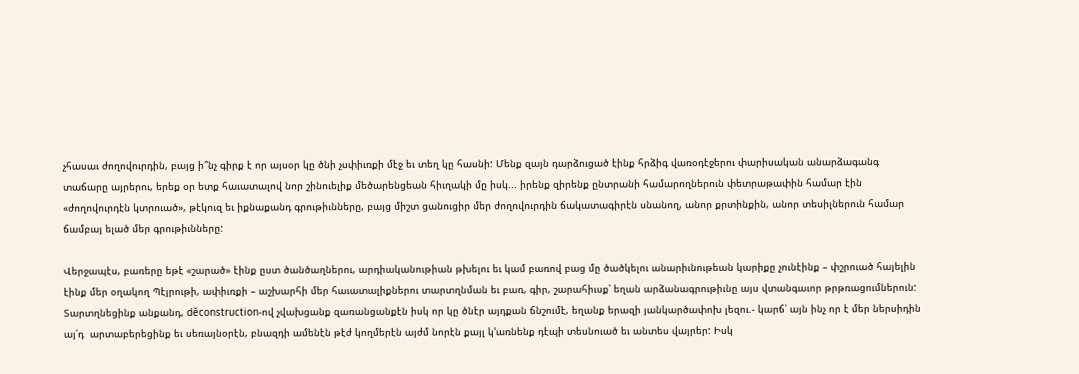չհասաւ ժողովուրդին, բայց ի՞նչ գիրք է որ այսօր կը ծնի չսփիւռքի մէջ եւ տեղ կը հասնի: Մենք զայն դարձուցած էինք հրձիգ վառօդէջերու փարիսական անարձագանգ տաճարը այրերու, երեք օր ետք հաւատալով նոր շինուելիք մեծարենցեան հիւղակի մը իսկ... իրենք զիրենք ընտրանի համարողներուն փետրաթափին համար էին «ժողովուրդէն կտրուած», թէկուզ եւ իքնաքանդ գրութիւնները, բայց միշտ ցանուցիր մեր ժողովուրդին ճակատագիրէն սնանող, անոր քրտինքին, անոր տեսիլներուն համար ճամբայ ելած մեր գրութիւնները:

Վերջապէս, բառերը եթէ «շարած» էինք ըստ ծանծաղներու, արդիականութիան թխելու եւ կամ բառով բաց մը ծածկելու անարիւնութեան կարիքը չունէինք – փշրուած հայելին էինք մեր օղակող Պէյրութի, ափիւռքի – աշխարհի մեր հաւատալիքներու տարտղնման եւ բառ, գիր, շարահիւսք՝ եղան արձանագրութիւնը այս վտանգաւոր թրթռացումներուն: Տարտղնեցինք անքանդ, dĕconstruction-ով չվախցանք զառանցանքէն իսկ որ կը ծնէր այդքան ճնշումէ, եղանք երազի յանկարծափոխ լեզու.- կարճ՝ այն ինչ որ է մեր ներսիդին այ՛դ  արտաբերեցինք եւ սեռայնօրէն, բնազդի ամենէն թէժ կողմերէն այժմ նորէն քայլ կ'առնենք դէպի տեսնուած եւ անտես վայրեր: Իսկ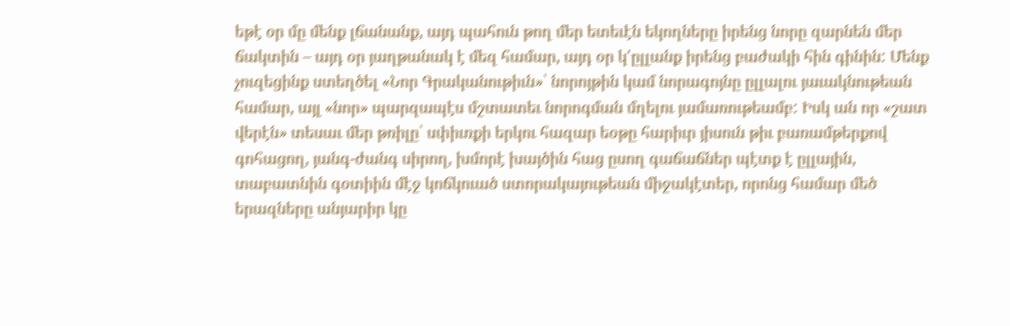եթէ օր մը մենք լճանանք, այդ պահուն թող մեր ետեւէն եկողները իրենց նորը զարնեն մեր ճակտին – այդ օր յաղթանակ է մեզ համար, այդ օր կ'ըլլանք իրենց բաժակի հին գինին: Մենք չուզեցինք ստեղծել «Նոր Գրականութիւն»՝ նորոյթին կամ նորագոյնը ըլլալու յաւակնութեան համար, այլ «նոր» պարզապէս մշտատեւ նորոգման մղելու յամառութեամբ: Իսկ ան որ «շատ վերէն» տեսաւ մեր թռիլը՝ սփիւռքի երկու հազար եօթը հարիւր յիսուն թիւ բառամթերքով գոհացող, յանգ-ժանգ սիրող, խմորէ խայծին հաց ըսող գաճաճներ պէտք է ըլլային, տաբատնին գօտիին մէջ կոճկուած ստորակայութեան միջակէտեր, որոնց համար մեծ երազները անյարիր կը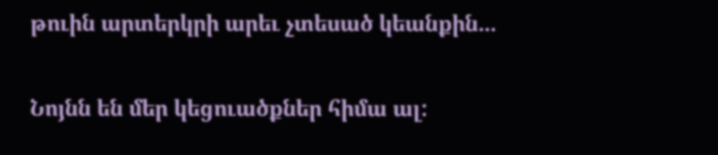թուին արտերկրի արեւ չտեսած կեանքին...

Նոյնն են մեր կեցուածքներ հիմա ալ: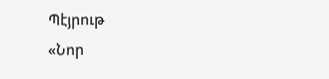Պէյրութ                                                          «Նոր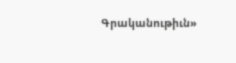Գրականութիւն»